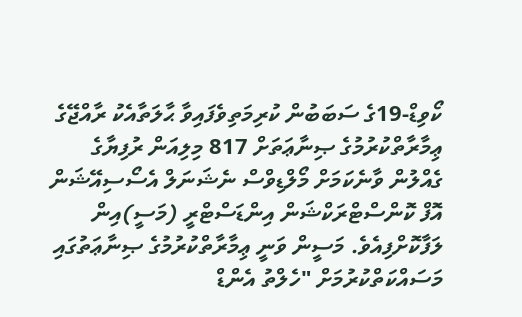ކޯވިޑް-19ގެ ސަބަބުން ކުރިމަތިވެފައިވާ ޙާލަތާއެކު ރާއްޖޭގެ ޢިމާރާތްކުރުމުގެ ޞިނާޢަތަށް 817 މިލިއަން ރުފިޔާގެ ގެއްލުން ވާނެކަމަށް މޯލްޑިވްސް ނެޝަނަލް އެސޯސިއޭޝަން އޮފް ކޮންސްޓްރަކްޝަން އިންޑަސްޓްރީ (މަސީ)އިން ލަފާކޮށްފިއެވެ. މަސީން ވަނީ ޢިމާރާތްކުރުމުގެ ޞިނާޢަތުގައި މަސައްކަތްކުރުމަށް "ހެލްތު އެންޑް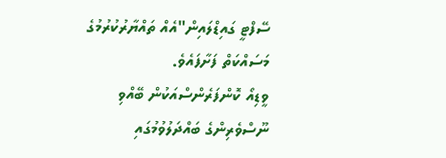ސޭފްޓީ ގައިޑްލައިން"އެއް ތައްޔާރުކުރުމުގެ މަސައްކަތް ފަށާފައެވެ.
ވީޑިއޯ ކޮންފަރެންސްއަކުން ބޭއްވި ނޫސްވެރިންގެ ބައްދަލުވުމުގައި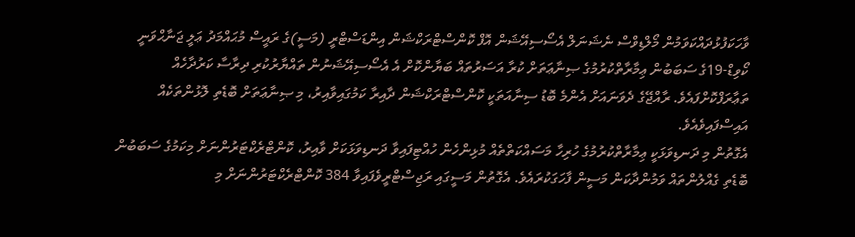ވާހަކަފުޅުދައްކަވަމުން މޯލްޑިވްސް ނެޝަނަލް އެސޯސިއޭޝަން އޮފް ކޮންސްޓްރަކްޝަން އިންޑަސްޓްރީ (މަސީ)ގެ ރައީސް މުޙައްމަދު ޢަލީ ޖަނާޙްވަނީ ކޯވިޑް-19ގެ ސަބަބުން ޢިމާރާތްކުރުމުގެ ޞިނާޢަތަށް ކުރާ އަސަރުތައް ބަޔާންކޮށް އެ އެސޯސިއޭޝަނުން ތައްޔާރުކުރި ދިރާސާ ކަރުދާހެއް ތަޢާރަފްކޮށްފައެވެ. ރާއްޖޭގެ ދެވަނައަށް އެންމެ ބޮޑު ސިނާއަތަކީ ކޮންސްޓްރަކްޝަން ދާއިރާ ކަމުގައިވާއިރު، މި ޞިނާޢަތަށް ބޮޑެތި ލޮޅުންތަކެއް އައިސްފައިވެއެވެ.
އެގޮތުން މި ދަނޑިވަޅަކީ ޢިމާރާތްކުރުމުގެ ހުރިހާ މަސައްކަތްތެއް މުޅިންހެން ހުއްޓިފައިވާ ދަނޑިވަޅަކަށް ވާއިރު، ކޮންޓްރެކްޓަރުންނަށް މިކަމުގެ ސަބަބުން ބޮޑެތި ގެއްލުންތައް ވަމުންދާކަން މަސީން ފާހަގަކުރައެވެ. އެގޮތުން މަސީގައި ރަޖިސްޓްރީވެފައިވާ 384 ކޮންޓްރެކްޓަރުންނަށް މި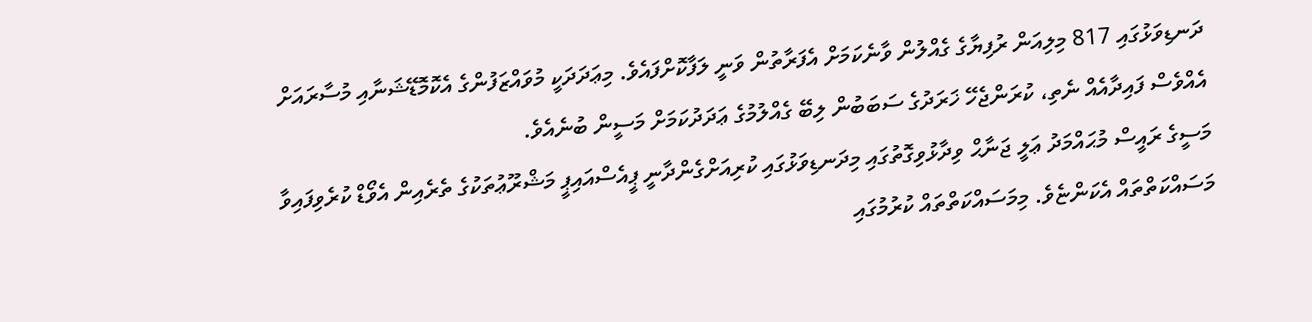ދަނޑިވަޅުގައި 817 މިލިއަން ރުފިޔާގެ ގެއްލުން ވާނެކަމަށް އެފަރާތުން ވަނީ ލަފާކޮށްފައެވެ. މިޢަދަދަކީ މުވައްޒަފުންގެ އެކޮމޮޑޭޝަނާއި މުސާރައަށް އެއްވެސް ފައިދާއެއް ނެތި، ކުރަންޖެހޭ ޚަރަދުގެ ސަބަބުން ލިބޭ ގެއްލުމުގެ ޢަދަދުކަމަށް މަސީން ބުނެއެވެ.
މަސީގެ ރައީސް މުޙައްމަދު ޢަލީ ޖަނާޙް ވިދާޅުވިގޮތުގައި މިދަނޑިވަޅުގައި ކުރިއަށްގެންދާނީ ޕީއެސްއައިޕީ މަޝްރޫޢުތަކުގެ ތެރެއިން އެވޯޑް ކުރެވިފައިވާ މަސައްކަތްތައް އެކަންޏެވެ. މިމަސައްކަތްތައް ކުރުމުގައި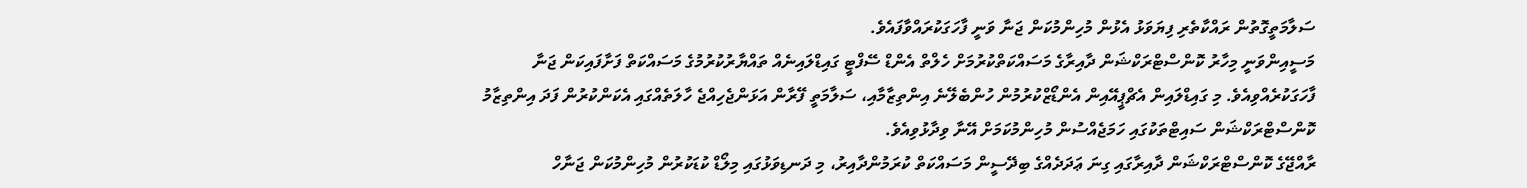ސަލާމަތީގޮތުން ރައްކާތެރި ފިޔަވަޅު އެޅުން މުހިންމުކަން ޖަނާ ވަނީ ފާހަގަކުރައްވާފައެވެ.
މަސީއިންވަނީ މިހާރު ކޮންސްޓްރަކްޝަން ދާއިރާގެ މަސައްކަތްކުރުމަށް ހެލްތް އެންޑް ސޭފްޓީ ގައިޑްލައިނެއް ތައްޔާރުކުރުމުގެ މަސައްކަތް ފަށާފައިކަން ޖަނާ ފާހަގަކުރެއްވިއެވެ. މި ގައިޑްލައިން އެޗްޕީއޭއިން އެންޑޯޒްކުރުމުން ހުންބެލޭނެ އިންތިޒާމާއި، ސަލާމަތީ ފޭރާން އަޅަންޖެހިއްޖެ ހާލަތެއްގައި އެކަންކުރުން ފަދަ އިންތިޒާމު ކޮންސްޓްރަކްޝަން ސައިޓްތަކުގައި ހަމަޖެއްސުން މުހިންމުކަމަށް އޭނާ ވިދާޅުވިއެވެ.
ރާއްޖޭގެ ކޮންސްޓްރަކްޝަން ދާއިރާގައި ގިނަ ޢަދަދެއްގެ ބިދޭސީން މަސައްކަތް ކުރަމުންދާއިރު، މި ދަނޑިވަޅުގައި މިލޯޑް ކުޑަކުރުން މުހިންމުކަން ޖަނާހް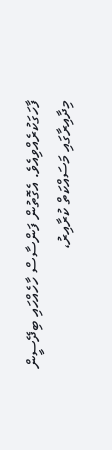ފާހަގަކުރެއްވިއެވެ. އެގޮތުން ފަންސާސް ހާހެއްހައި ބިދޭސީން މިދާއިރާގައި މަސައްކަތް ކުރާއިރު،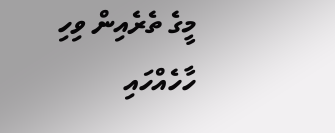މީގެ ތެރެއިން ވިހި ހާހެއްހައި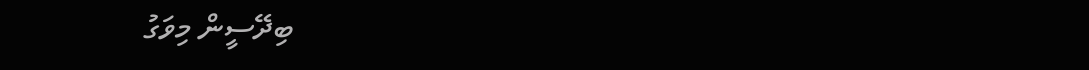ބިދޭސީން މިވަގު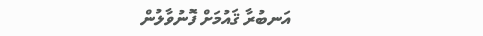އަނބުރާ ޤައުމަށް ފޮނުވާލުން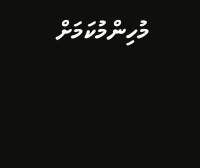މުހިންމުކަމަށް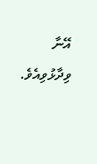އޭނާ ވިދާޅުވިއެވެ.